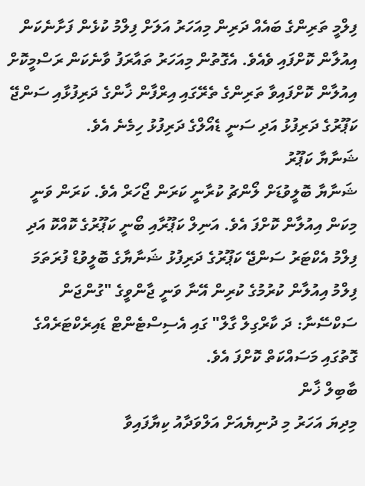ފިލްމީ ތަރިންގެ ބައެއް ދަރިން މިއަހަރު އަލަށް ފިލްމު ކުޅެން ފަށާނެކަން އިއުލާން ކޮށްފައި ވެއެވެ. އެގޮތުން މިއަހަރު ތައާރަފު ވާނެކަން ރަސްމީކޮށް އިއުލާން ކޮށްފައިވާ ތަރިންގެ ތެރޭގައި އިރްފާން ޚާންގެ ދަރިފުޅާއި ސަންޖޭ ކަޕޫރުގެ ދަރިފުޅު އަދި ސަނީ ޑެއޯލްގެ ދަރިފުޅު ހިމެނެ އެވެ.
ޝަނާޔާ ކަޕޫރު
ޝަނާޔާ ބޮލީވުޑަށް ލޯންޗު ކުރާނީ ކަރަން ޖޯހަރް އެވެ. ކަރަން ވަނީ މިކަން އިއުލާން ކޮށްފަ އެވެ. އަނިލް ކަޕޫރާއި ބޯނީ ކަޕޫރުގެ ކޮއްކޮ އަދި ފިލްމު އެކްޓަރު ސަންޖޭ ކަޕޫރުގެ ދަރިފުޅު ޝަނާޔާގެ ބޮލީވުޑް ފުރަތަމަ ފިލްމު އިއުލާން ކުރުމުގެ ކުރިން އޭނާ ވަނީ ޖާންވީގެ "ގުންޖަން ސަކްސޭނާ: ދަ ކާރްގިލް ގާލް" ގައި އެސިސްޓެންޓް ޑައިރެކްޓަރެއްގެ ގޮތުގައި މަސައްކަތް ކޮށްފަ އެވެ.
ބާބިލް ޚާން
މިދިޔަ އަހަރު މި ދުނިޔެއަށް އަލްވަދާއު ކިޔާފައިވާ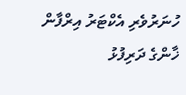ހުނަރުވެރި އެކްޓަރު އިރްފާން ޚާންގެ ދަރިފުޅު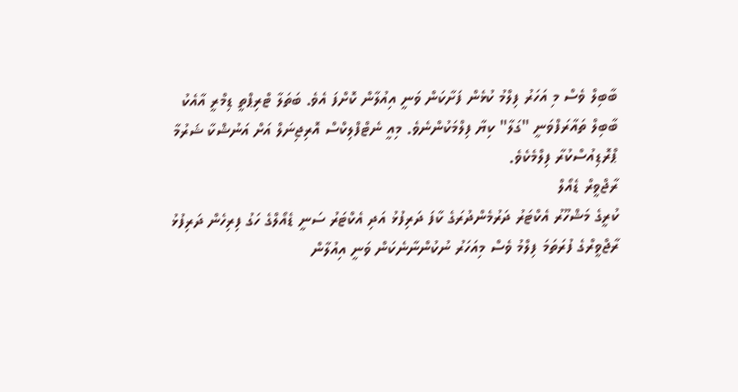ބާބިލް ވެސް މި އަހަރު ފިލްމު ކުޅެން ފަށާކަން ވަނީ އިއުލާން ކޮށްފަ އެވެ. ބަތަލާ ޓްރިޕްތީ ޑިމްރީ އާއެކު ބާބިލް ތައާރަފްވަނީ "ގަލާ" ކިޔާ ފިލްމަކުންނެވެ. މިއީ ނެޓްފްލިކްސް އޮރިޖިނަލް އަށް އަނުޝްކާ ޝަރުމާ ޕްރޮޑިއުސްކުރާ ފިލްމެކެވެ.
ރާޖްވީރް ޑެއޯލް
ކުރީގެ މަޝްހޫރު އެކްޓަރު ދަރުމެންދުރަގެ ކާފަ ދަރިފުޅު އަދި އެކްޓަރު ސަނީ ޑެއޯލްގެ ހަގު ފިރިހެން ދަރިފުޅު ރާޖްވީރްގެ ފުރަތަމަ ފިލްމު ވެސް މިއަހަރު ނުކުންނާނެކަން ވަނީ އިއުލާން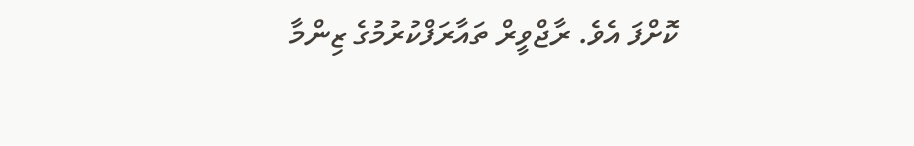ކޮށްފަ އެވެ. ރާޖްވީރް ތައާރަފްކުރުމުގެ ޒިންމާ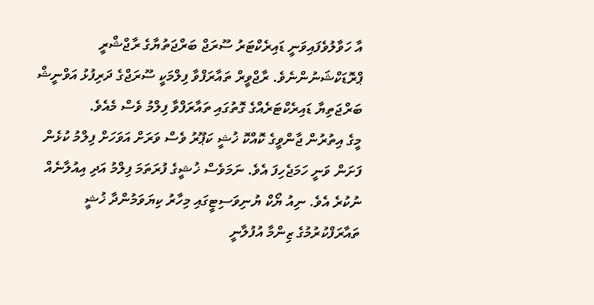އާ ހަވާލުވެފައިވަނީ ޑައިރެކްޓަރު ސޫރަޖް ބަރްޖަތުޔާގެ ރާޖްޝްރީ ޕްރޮޑަކްޝަނުންނެވެ. ރާޖްވީރް ތައާރަފްވާ ފިލްމަކީ ސޫރަޖްގެ ދަރިފުޅު އަވްނީޝް ބަރްޖަތިޔާ ޑައިރެކްޓަރެއްގެ ގޮތުގައި ތައާރަފްވާ ފިލްމު ވެސް މެއެވެ.
މީގެ އިތުރުން ޖާންވީގެ ކޮއްކޮ ޚުޝީ ކަޕޫރު ވެސް ވަރަށް އަވަހަށް ފިލްމު ކުޅެން ފަށަން ވަނީ ހަމަޖެހިފަ އެވެ. ނަމަވެސް ޚުޝީގެ ފުރަތަމަ ފިލްމު އަދި އިއުލާނެއް ނުކުރެ އެވެ. ނިއު ޔޯކް ޔުނިވަސިޓީގައި މިހާރު ކިޔަވަމުންދާ ޚުޝީ ތައާރަފްކުރުމުގެ ޒިންމާ އުފުލާނީ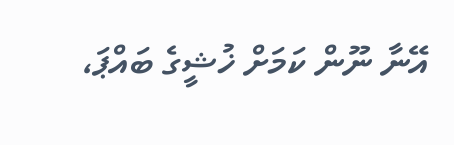އޭނާ ނޫން ކަމަށް ޚުޝީގެ ބައްޕަ،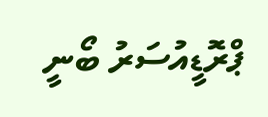ޕްރޮޑީއުސަރު ބޯނީ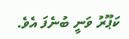ކަޕޫރު ވަނީ ބުނެފަ އެވެ.